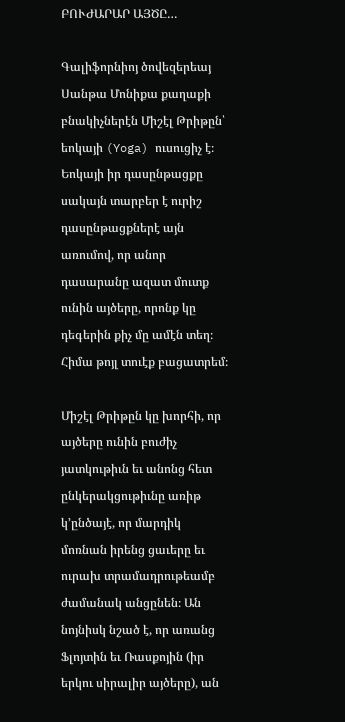ԲՈՒԺԱՐԱՐ ԱՅԾԸ…

Գալիֆորնիոյ ծովեզերեայ Սանթա Մոնիքա քաղաքի բնակիչներէն Միշէլ Թրիթըն՝ եոկայի (Yoga) ուսուցիչ է։ Եոկայի իր դասընթացքը սակայն տարբեր է ուրիշ դասընթացքներէ այն առումով, որ անոր դասարանը ազատ մուտք ունին այծերը, որոնք կը դեգերին քիչ մը ամէն տեղ։ Հիմա թոյլ տուէք բացատրեմ։

Միշէլ Թրիթըն կը խորհի, որ այծերը ունին բուժիչ յատկութիւն եւ անոնց հետ ընկերակցութիւնը առիթ կ՚ընծայէ, որ մարդիկ մոռնան իրենց ցաւերը եւ ուրախ տրամադրութեամբ ժամանակ անցընեն։ Ան նոյնիսկ նշած է, որ առանց Ֆլոյտին եւ Ռասքոյին (իր երկու սիրալիր այծերը), ան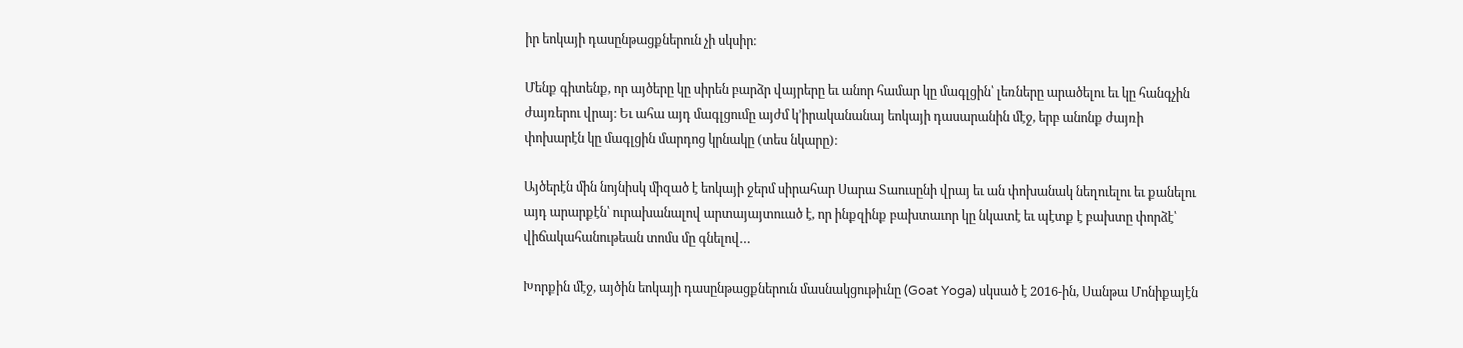իր եոկայի դասընթացքներուն չի սկսիր։

Մենք գիտենք, որ այծերը կը սիրեն բարձր վայրերը եւ անոր համար կը մագլցին՝ լեռները արածելու եւ կը հանգչին ժայռերու վրայ։ Եւ ահա այդ մագլցումը այժմ կ՚իրականանայ եոկայի դասարանին մէջ, երբ անոնք ժայռի փոխարէն կը մագլցին մարդոց կրնակը (տես նկարը)։

Այծերէն մին նոյնիսկ միզած է եոկայի ջերմ սիրահար Սարա Տաուսընի վրայ եւ ան փոխանակ նեղուելու եւ քանելու այդ արարքէն՝ ուրախանալով արտայայտուած է, որ ինքզինք բախտաւոր կը նկատէ եւ պէտք է բախտը փորձէ՝ վիճակահանութեան տոմս մը գնելով…

Խորքին մէջ, այծին եոկայի դասընթացքներուն մասնակցութիւնը (Goat Yoga) սկսած է 2016-ին, Սանթա Մոնիքայէն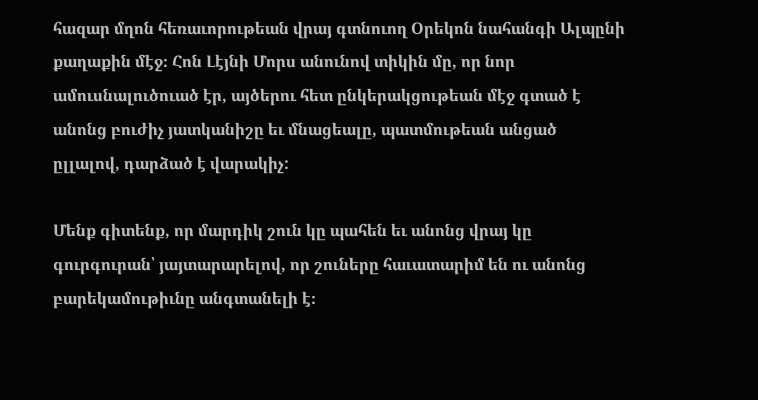հազար մղոն հեռաւորութեան վրայ գտնուող Օրեկոն նահանգի Ալպընի քաղաքին մէջ։ Հոն Լէյնի Մորս անունով տիկին մը, որ նոր ամուսնալուծուած էր, այծերու հետ ընկերակցութեան մէջ գտած է անոնց բուժիչ յատկանիշը եւ մնացեալը, պատմութեան անցած ըլլալով, դարձած է վարակիչ:

Մենք գիտենք, որ մարդիկ շուն կը պահեն եւ անոնց վրայ կը գուրգուրան՝ յայտարարելով, որ շուները հաւատարիմ են ու անոնց բարեկամութիւնը անգտանելի է։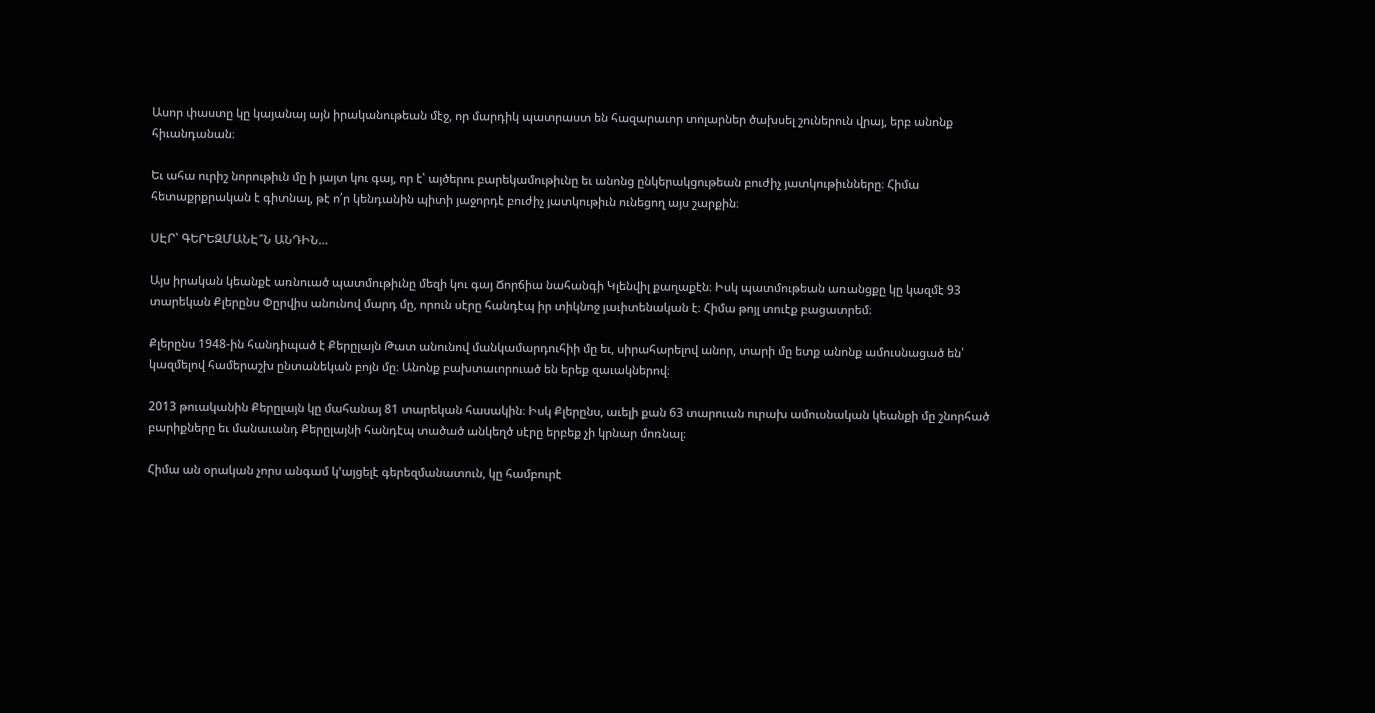Ասոր փաստը կը կայանայ այն իրականութեան մէջ, որ մարդիկ պատրաստ են հազարաւոր տոլարներ ծախսել շուներուն վրայ, երբ անոնք հիւանդանան։

Եւ ահա ուրիշ նորութիւն մը ի յայտ կու գայ, որ է՝ այծերու բարեկամութիւնը եւ անոնց ընկերակցութեան բուժիչ յատկութիւնները։ Հիմա հետաքրքրական է գիտնալ, թէ ո՛ր կենդանին պիտի յաջորդէ բուժիչ յատկութիւն ունեցող այս շարքին։

ՍԷՐ՝ ԳԵՐԵԶՄԱՆԷ՞Ն ԱՆԴԻՆ…

Այս իրական կեանքէ առնուած պատմութիւնը մեզի կու գայ Ճորճիա նահանգի Կլենվիլ քաղաքէն։ Իսկ պատմութեան առանցքը կը կազմէ 93 տարեկան Քլերընս Փըրվիս անունով մարդ մը, որուն սէրը հանդէպ իր տիկնոջ յաւիտենական է։ Հիմա թոյլ տուէք բացատրեմ։

Քլերընս 1948-ին հանդիպած է Քերըլայն Թատ անունով մանկամարդուհիի մը եւ, սիրահարելով անոր, տարի մը ետք անոնք ամուսնացած են՝ կազմելով համերաշխ ընտանեկան բոյն մը։ Անոնք բախտաւորուած են երեք զաւակներով։

2013 թուականին Քերըլայն կը մահանայ 81 տարեկան հասակին։ Իսկ Քլերընս, աւելի քան 63 տարուան ուրախ ամուսնական կեանքի մը շնորհած բարիքները եւ մանաւանդ Քերըլայնի հանդէպ տածած անկեղծ սէրը երբեք չի կրնար մոռնալ։

Հիմա ան օրական չորս անգամ կ՚այցելէ գերեզմանատուն, կը համբուրէ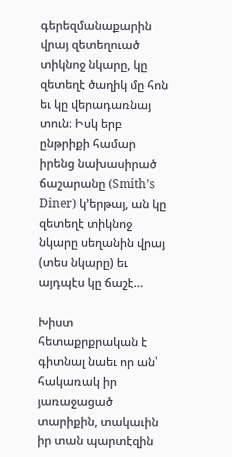գերեզմանաքարին վրայ զետեղուած տիկնոջ նկարը, կը զետեղէ ծաղիկ մը հոն եւ կը վերադառնայ տուն։ Իսկ երբ ընթրիքի համար իրենց նախասիրած ճաշարանը (Smith’s Diner) կ՚երթայ, ան կը զետեղէ տիկնոջ նկարը սեղանին վրայ (տես նկարը) եւ այդպէս կը ճաշէ…

Խիստ հետաքրքրական է գիտնալ նաեւ որ ան՝ հակառակ իր յառաջացած տարիքին, տակաւին իր տան պարտէզին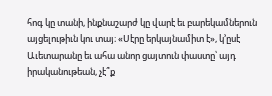հոգ կը տանի, ինքնաշարժ կը վարէ եւ բարեկամներուն այցելութիւն կու տայ։ «Սէրը երկայնամիտ է», կ՚ըսէ Աւետարանը եւ ահա անոր ցայտուն փաստը՝ այդ իրականութեան, չէ՞ք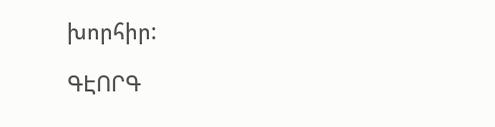խորհիր:

ԳԷՈՐԳ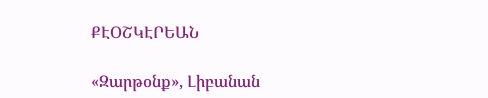ՔԷՕՇԿԷՐԵԱՆ

«Զարթօնք», Լիբանան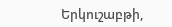Երկուշաբթի,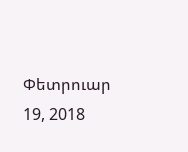Փետրուար 19, 2018